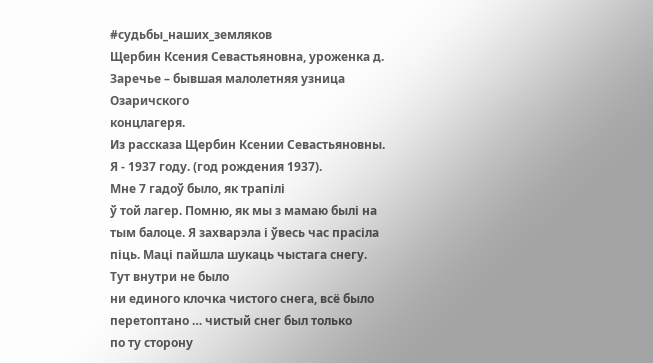#судьбы_наших_земляков
Щербин Ксения Севастьяновна, уроженка д. Заречье – бывшая малолетняя узница Озаричского
концлагеря.
Из рассказа Щербин Ксении Севастьяновны.
Я - 1937 году. (год рождения 1937).
Мне 7 гадоў было, як трапілі
ў той лагер. Помню, як мы з мамаю былі на тым балоце. Я захварэла і ўвесь час прасіла піць. Маці пайшла шукаць чыстага снегу.
Тут внутри не было
ни единого клочка чистого снега, всё было перетоптано … чистый снег был только
по ту сторону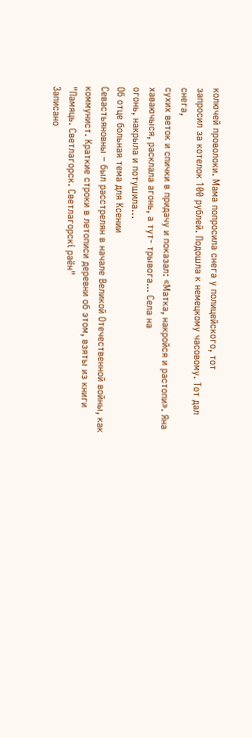колючей проволоки. Мама попросила снега у полицейского, тот
запросил за котелок 100 рублей. Подошла к немецкому часовому. Тот дал снега,
сухих веток и спички в придачу и показал: «Матка, накройся и растопи». Яна хаваючыся, расклала агонь, а тут- трывога... Села на
огонь, накрыла и потушила…
Об отце больная тема для Ксении
Севастьяновны – был расстрелян в начале Великой Отечественной войны, как
коммунист. Краткие строки в летописи деревни об этом, взяты из книги "Памяць. Светлагорск. Светлагорскі раён"
Записано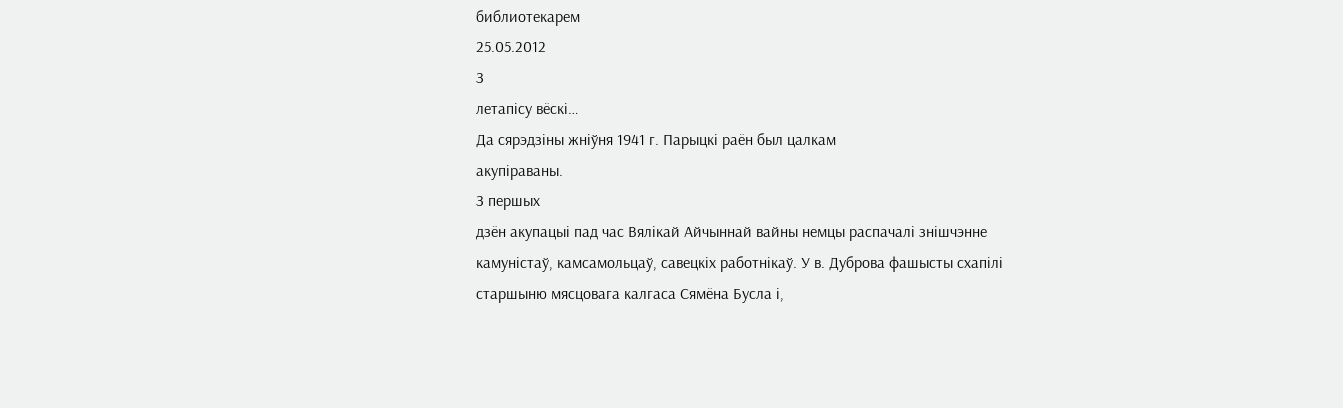библиотекарем
25.05.2012
З
летапісу вёскі…
Да сярэдзіны жніўня 1941 г. Парыцкі раён был цалкам
акупіраваны.
З першых
дзён акупацыі пад час Вялікай Айчыннай вайны немцы распачалі знішчэнне
камуністаў, камсамольцаў, савецкіх работнікаў. У в. Дуброва фашысты схапілі
старшыню мясцовага калгаса Сямёна Бусла і,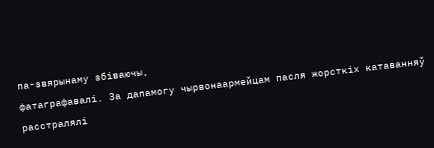па-звярынаму збіваючы,
фатаграфавалі. За дапамогу чырвонаармейцам пасля жорсткіх катаванняў
расстралялі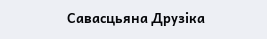Савасцьяна Друзіка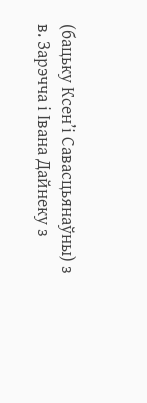(бацьку Ксен’і Савасцьянаўны) з в. Зарэчча і Івана Дайнеку з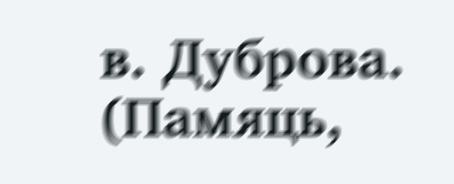в. Дуброва. (Памяць,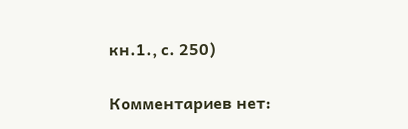кн.1., с. 250)

Комментариев нет: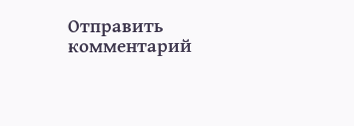Отправить комментарий